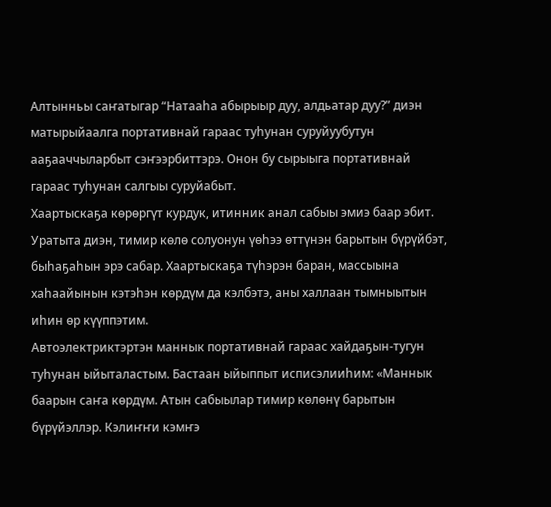Алтынньы саҥатыгар “Натааһа абырыыр дуу, алдьатар дуу?” диэн матырыйаалга портативнай гараас туһунан суруйуубутун ааҕааччыларбыт сэҥээрбиттэрэ. Онон бу сырыыга портативнай гараас туһунан салгыы суруйабыт.
Хаартыскаҕа көрөргүт курдук, итинник анал сабыы эмиэ баар эбит. Уратыта диэн, тимир көлө солуонун үөһээ өттүнэн барытын бүрүйбэт, быһаҕаһын эрэ сабар. Хаартыскаҕа түһэрэн баран, массыына хаһаайынын кэтэһэн көрдүм да кэлбэтэ, аны халлаан тымныытын иһин өр күүппэтим.
Автоэлектриктэртэн маннык портативнай гараас хайдаҕын-тугун туһунан ыйыталастым. Бастаан ыйыппыт исписэлииһим: «Маннык баарын саҥа көрдүм. Атын сабыылар тимир көлөнү барытын бүрүйэллэр. Кэлиҥҥи кэмҥэ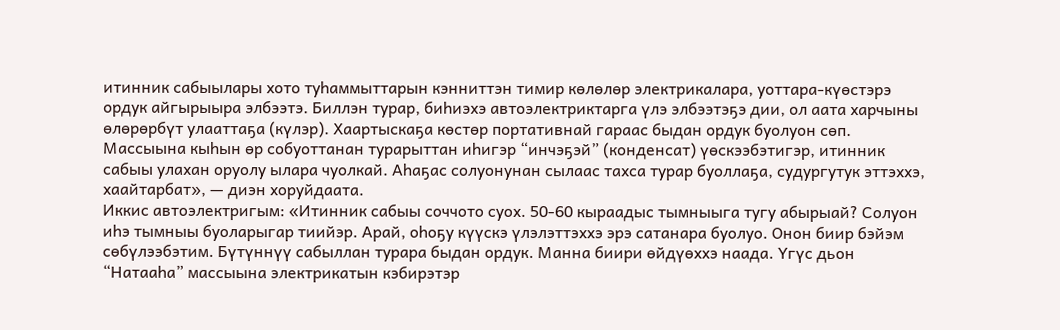итинник сабыылары хото туһаммыттарын кэнниттэн тимир көлөлөр электрикалара, уоттара-күөстэрэ ордук айгырыыра элбээтэ. Биллэн турар, биһиэхэ автоэлектриктарга үлэ элбээтэҕэ дии, ол аата харчыны өлөрөрбүт улааттаҕа (күлэр). Хаартыскаҕа көстөр портативнай гараас быдан ордук буолуон сөп. Массыына кыһын өр собуоттанан турарыттан иһигэр “инчэҕэй” (конденсат) үөскээбэтигэр, итинник сабыы улахан оруолу ылара чуолкай. Аһаҕас солуонунан сылаас тахса турар буоллаҕа, судургутук эттэххэ, хаайтарбат», — диэн хоруйдаата.
Иккис автоэлектригым: «Итинник сабыы соччото суох. 50-60 кыраадыс тымныыга тугу абырыай? Солуон иһэ тымныы буоларыгар тиийэр. Арай, оһоҕу күүскэ үлэлэттэххэ эрэ сатанара буолуо. Онон биир бэйэм сөбүлээбэтим. Бүтүннүү сабыллан турара быдан ордук. Манна биири өйдүөххэ наада. Үгүс дьон “Натааһа” массыына электрикатын кэбирэтэр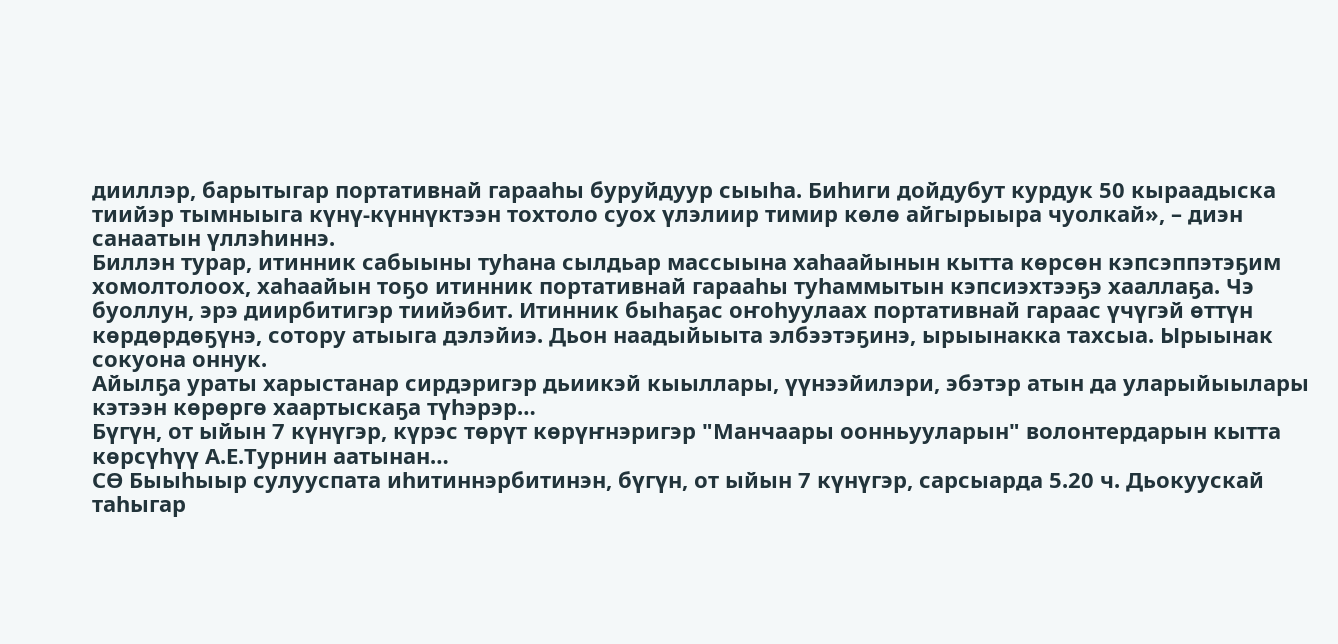дииллэр, барытыгар портативнай гарааһы буруйдуур сыыһа. Биһиги дойдубут курдук 50 кыраадыска тиийэр тымныыга күнү-күннүктээн тохтоло суох үлэлиир тимир көлө айгырыыра чуолкай», – диэн санаатын үллэһиннэ.
Биллэн турар, итинник сабыыны туһана сылдьар массыына хаһаайынын кытта көрсөн кэпсэппэтэҕим хомолтолоох, хаһаайын тоҕо итинник портативнай гарааһы туһаммытын кэпсиэхтээҕэ хааллаҕа. Чэ буоллун, эрэ диирбитигэр тиийэбит. Итинник быһаҕас оҥоһуулаах портативнай гараас үчүгэй өттүн көрдөрдөҕүнэ, сотору атыыга дэлэйиэ. Дьон наадыйыыта элбээтэҕинэ, ырыынакка тахсыа. Ырыынак сокуона оннук.
Айылҕа ураты харыстанар сирдэригэр дьиикэй кыыллары, үүнээйилэри, эбэтэр атын да уларыйыылары кэтээн көрөргө хаартыскаҕа түһэрэр…
Бүгүн, от ыйын 7 күнүгэр, күрэс төрүт көрүҥнэригэр "Манчаары оонньууларын" волонтердарын кытта көрсүһүү А.Е.Турнин аатынан…
СӨ Быыһыыр сулууспата иһитиннэрбитинэн, бүгүн, от ыйын 7 күнүгэр, сарсыарда 5.20 ч. Дьокуускай таһыгар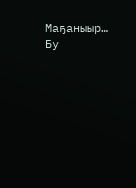Маҕаныыр…
Бу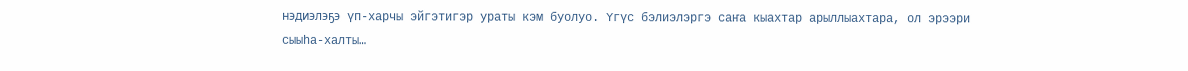нэдиэлэҕэ үп-харчы эйгэтигэр ураты кэм буолуо. Үгүс бэлиэлэргэ саҥа кыахтар арыллыахтара, ол эрээри сыыһа-халты…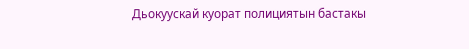Дьокуускай куорат полициятын бастакы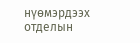нүөмэрдээх отделын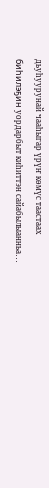дьуһуурунай чааһыгар үрүҥ көмүс таастаах биһилэҕин уордарбыт киһиттэн сайабылыанньа…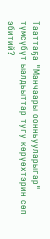Тааттаҕа "Манчаары оонньууларыгар" түмсүбүт ыалдьыттар тугу көрүөхтэрин сөп эбитий?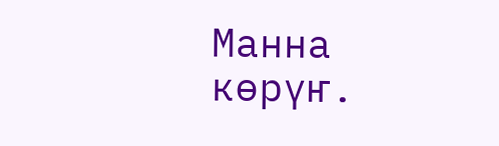Манна көрүҥ.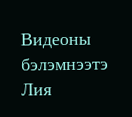Видеоны бэлэмнээтэ Лия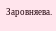Заровняева.